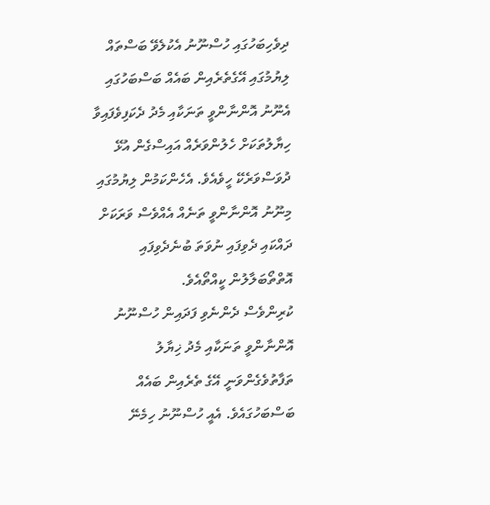ދިވެހިބަހުގައި ހުސްނޫނު އެކުލެވޭ ބަސްތައް ލިޔުމުގައި އޭގެތެރެއިން ބައެއް ބަސްބަހުގައި އެނޫނު އޮންނާންވީ ތަނަކާއި މެދު ދެކަފިވެފައިވާ ހިޔާލުތަކަށް ހެލުންވަރެއް އައިސްގެން އުޅޭ ދުވަސްވަރެކޭ ހީވެއެވެ. އެހެންކަމުން ލިޔުމުގައި މިނޫނު އޮންނާންވީ ތަނެއް އެއްވެސް ވަރަކަށް ދައްކައި ދެވިފައި ނުވަތަ ބުނެދެވިފައި އޮތްތޯބަލާލުން ކީއްތޯއެވެ.
ކުރިންވެސް ދެންނެވި ފަދައިން ހުސްނޫނު އޮންނާންވީ ތަނަކާއި މެދު ޚިޔާލު ތަފާތުވެގެންވަނީ އޭގެ ތެރެއިން ބައެއް ބަސްބަހުގައެވެ. އެއީ ހުސްނޫނު ހިމެނޭ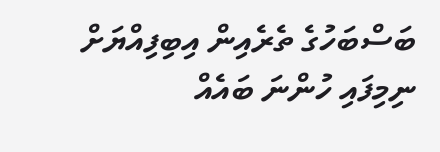ބަސްބަހުގެ ތެރެއިން އިބިފިއްޔަށް ނިމިފައި ހުންނަ ބައެއް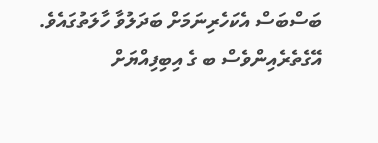ބަސްބަސް އެކަހެރިނަމަށް ބަދަލުވާ ހާލަތުގައެވެ. އޭގެތެރެއިންވެސް ބ ގެ އިބިފިއްޔަށް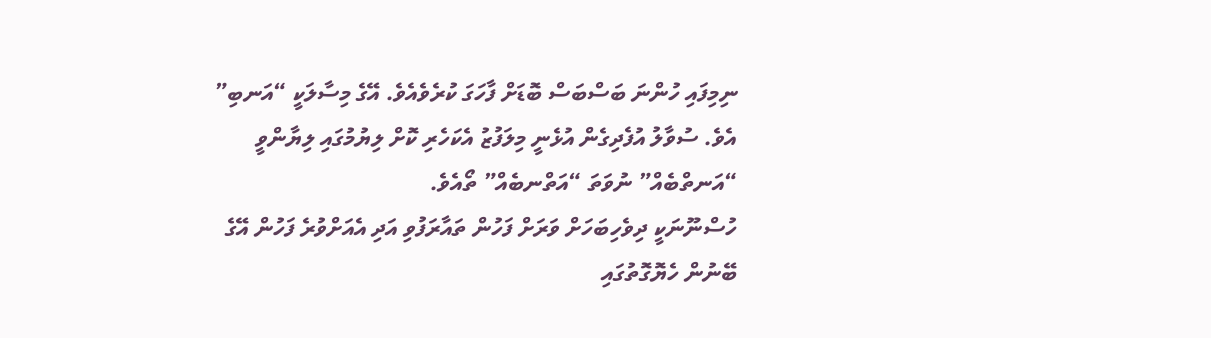ނިމިފައި ހުންނަ ބަސްބަސް ބޮޑަށް ފާހަގަ ކުރެވެއެވެ. އޭގެ މިސާލަކީ “އަނބި” އެވެ. ސުވާލު އުފެދިގެން އުޅެނީ މިލަފުޒު އެކަހެރި ކޮށް ލިޔުމުގައި ލިޔާންވީ “އަނތްބެއް” ނުވަތަ “އަތްނބެއް” ތޯއެވެ.
ހުސްނޫނަކީ ދިވެހިބަހަށް ވަރަށް ފަހުން ތައާރަފުވި އަދި އެއަށްވުރެ ފަހުން އޭގެ ބޭނުން ހެޔޮގޮތުގައި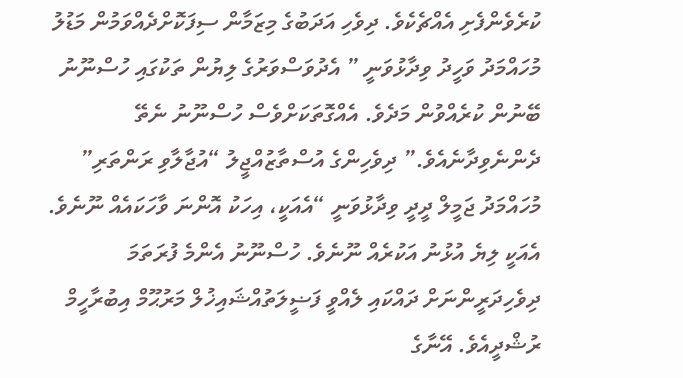ކުރެވެންފެށި އެއްޗެކެވެ. ދިވެހި އަދަބުގެ މިޒަމާން ސިފަކޮށްދެއްވަމުން މަޑުލު މުހައްމަދު ވަހީދު ވިދާޅުވަނީ ” އެދުވަސްވަރުގެ ލިޔުން ތަކުގައި ހުސްނޫނު ބޭނުން ކުރެއްވުން މަދެވެ. އެއްގޮތަކަށްވެސް ހުސްނޫނު ނެތޭ ދެންނެވިދާނެއެވެ.” ދިވެހިންގެ އުސްތާޒުއްޖީލު “އުޖާލާވި ރަންތަރި” މުހައްމަދު ޖަމީލް ދީދީ ވިދާޅުވަނީ “އެއަކީ، އިހަކު އޮންނަ ވާހަކައެއް ނޫނެވެ. އެއަކީ ލިޔެ އުޅުނު އަކުރެއް ނޫނެވެ. ހުސްނޫނު އެންމެ ފުރަތަމަ ދިވެހިދަރީންނަށް ދައްކައި ލެއްވީ ފަޟީލަތުއްޝައިޚުލް މަރުޙޫމް އިބުރާހީމް ރުޝްދީއެވެ. އޭނާގެ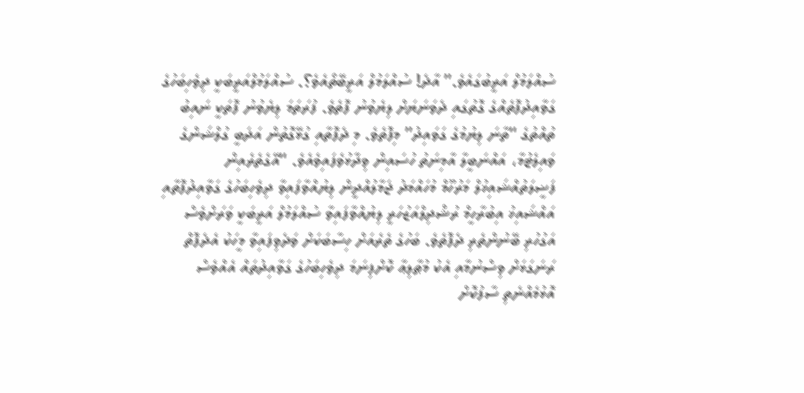ސުއްލަމުލް އަރީބުގައެވެ.” އާދެ! ސުއްލަމުލް އަރީބޭތޯއެވެ؟. ސުއްލަމުލްއަރީބަކީ ދިވެހިބަހުގެ ގަވާއިދުފޮތެއްގެ ގޮތުގައި ދެވަނަޔަށް ލިޔެވުނު ފޮތެވެ. ފުރަތަމަ ލިޔެވުނު ފޮތަކީ ނައިބު ތުއްތުގެ “ތާނަ ލިޔުމުގެ ގަވައިދު” މިފޮތެވެ. މި ދެފޮތާއި ގުޅޭގޮތުން އަދަބީ ގުލްޝަންގެ ވައިލެޓުމާ، އައްނަބީލާ އާމިނަތު ހުސައިން ވިދާޅުވެފައިވެއެވެ. “އޭގެތެރެއިން ފަޟީލަތުއްޝައިޚުލް މަރުހޫމް މުހައްމަދު ޖަމާލުއްދީން ލިޔުއްވާފައިވާ ދިވެހިބަހުގެ ގަވާއިދުފޮތާއި އައްޝައިޚު އިބުރާހީމް ރުޝްދިލްއަޒުހަރީ ލިޔުއްވާފައިވާ ސުއްލަމުލް އަރީބަކީ ވަރަށްވެސް އަގުހުރި ބޭނުންތެރި ދެފޮތެވެ. ބަހުގެ ތެރެއަށް ހިސާބަކަށް ވަދެވިފައިވާ މީހަކު އެދެފޮތް ރަނަގަޅަށް ވިސްނުމާއި އެކު މުޠާލިޢާ ކޮށްފިނަމަ ދިވެހިބަހުގެ ގަވާއިދުތައް އެއްވެސް އޮޅުމެއްނެތި ސާފުކޮށް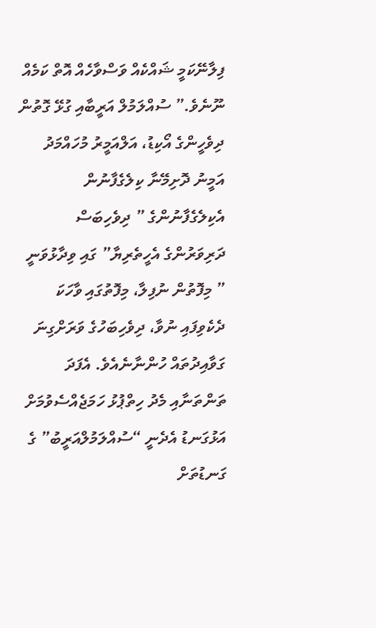ފިލާނޭކަމީ ޝައްކެއް ވަސްވާހެއް އޮތް ކަމެއް ނޫނެވެ.” ސުއްލަމުލް އަރީބާއި ގުޅޭ ގޮތުން ދިވެހީންގެ އޯކިޑު، އަލްއަމީރު މުހައްމަދު އަމީނު ދޮށިމޭނާ ކިލެގެފާނުން އެކިލެގެފާނުންގެ ” ދިވެހިބަސް ދަރިވަރުންގެ އެހީތެރިޔާ” ގައި ވިދާޅުވަނީ ” މިފޮތުން ނުފިލާ، މިފޮތުގައި ވާހަކަ ދެކެވިފައި ނުވާ، ދިވެހިބަހުގެ ވަރަށްގިނަ ގަވާއިދުތައް ހުންނާނެއެވެ. އެފަދަ ތަންތަނާއި މެދު ހިތްޕުޅު ހަމަޖެއްސެވުމަށް އަޅުގަނޑު އެދެނީ “ސުއްލަމުލްއަރީބު” ގެ ގަނޑުތަށް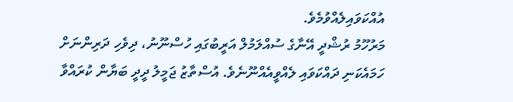އުއްކަވައިލެއްވުމެވެ.
މަރުހޫމު ރުޝްދީ އޭނާގެ ސުއްލަމުލް އަރީބުގައި ހުސްނޫނު، ދިވެހި ދަރިންނަށް ހަމައެކަނި ދައްކަވައި ލެއްވީއެއްނޫނެވެ. އުސްތާޒު ޖަމީލު ދީދީ ބަޔާން ކުރައްވާ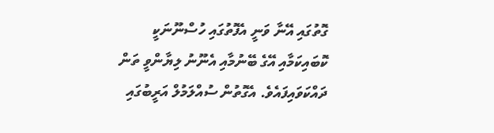ގޮތުގައި އޭނާ ވަނީ އެފޮތުގައި ހުސްނޫނަކީ ކޮބައިކަމާއި އޭގެ ބޭނުމާއި އެނޫނު ލިޔާންވީ ތަން ދައްކަވައިފައެވެ. އެގޮތުން ސުއްލަމުލް އަރީބުގައި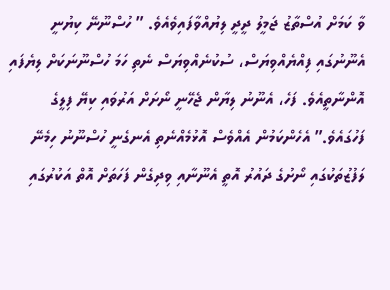ވާ ކަމަށް އުސްތާޒު ޖަމީލު ދީދީ ލިޔުއްވާފައިވެއެވެ. ” ހުސްނޫނޭ ކިޔުނީ އެނޫނުގައި ފިއްޔެއްވިޔަސް، ސުކުނެއްވިޔަސް ނެތި ހަމަ ހުސްނޫނަކަށް ލިޔެފައި އޮންނާތީއެވެ. ފަހެ، އެނޫނު ލިޔާން ޖެހޭނީ ނޯށަށް އަރުވައި ކިޔޭ ފިލީގެ ފަހުގައެވެ.” އެހެންކަމުން އެއްވެސް އޮޅުމެއްނެތި އެނގެނީ ހުސްނޫނު ހިމެނޭ ލަފުޒުތަކުގައި ނޯށުގެ ދައުރު އޮތީ އެނޫނާއި ވިދިގެން ފަހަތަށް އޮތް އަކުރުގައި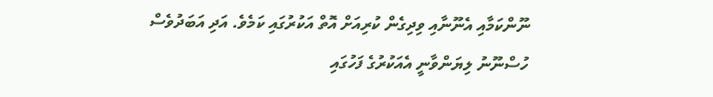ނޫންކަމާއި އެނޫނާއި ވިދިގެން ކުރިއަށް އޮތް އަކުރުގައި ކަމެވެ. އަދި އަބަދުވެސް ހުސްނޫނު ލިޔަންވާނީ އެއަކުރުގެ ފަހުގައި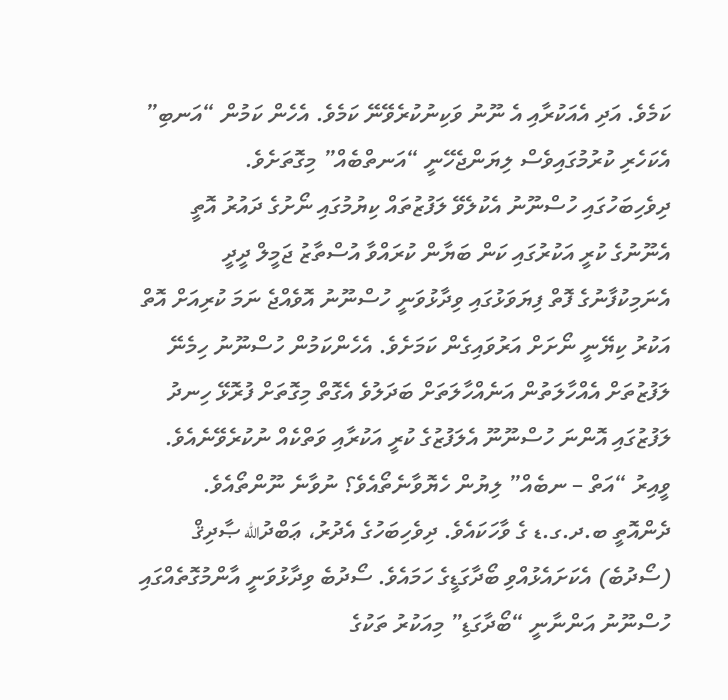ކަމެވެ. އަދި އެއަކުރާއި އެ ނޫނު ވަކިނުކުރެވޭނޭ ކަމެވެ. އެހެން ކަމުން “އަނބި” އެކަހެރި ކުރުމުގައިވެސް ލިޔަންޖެހޭނީ “އަނތްބެއް” މިގޮތަށެވެ.
ދިވެހިބަހުގައި ހުސްނޫނު އެކުލެވޭ ލަފުޒުތައް ކިޔުމުގައި ނޯށުގެ ދައުރު އޮތީ އެނޫނުގެ ކުރީ އަކުރުގައި ކަން ބަޔާން ކުރައްވާ އުސްތާޒު ޖަމީލް ދީދީ އެނަމިކުފާނުގެ ފޮތް ފިޔަވަޅުގައި ވިދާޅުވަނީ ހުސްނޫނު އޮވެއްޖެ ނަމަ ކުރިއަށް އޮތް އަކުރު ކިޔޭނީ ނޯށަށް އަރުވައިގެން ކަމަށެވެ. އެހެންކަމުން ހުސްނޫނު ހިމެނޭ ލަފުޒުތަށް އެއްހާލަތުން އަނެއްހާލަތަށް ބަދަލުވެ އެގޮތް މިގޮތަށް ފުރޮޅޭ ހިނދު ލަފުޒުގައި އޮންނަ ހުސްނޫނޫ އެލަފުޒުގެ ކުރީ އަކުރާއި ވަތްކެއް ނުކުރެވޭނެއެވެ. ވީއިރު “އަތް – ނބެއް” ލިޔުން ހެޔޮވާނެތޯއެވެ؟ ނުވާނެ ނޫންތޯއެވެ.
ދެންއޮތީ ބ.ދ.ގ.ޑ ގެ ވާހަކައެވެ. ދިވެހިބަހުގެ އެދުރު، ޢަބްދުالله ޞާދިޤް (ސޯދުބެ) އެކަށައެޅުއްވި ބޯދާގަޑީގެ ހަމައެވެ. ސޯދުބެ ވިދާޅުވަނީ އާންމުގޮތެއްގައި ހުސްނޫނު އަންނާނީ “ބޯދާގަޑި” މިއަކުރު ތަކުގެ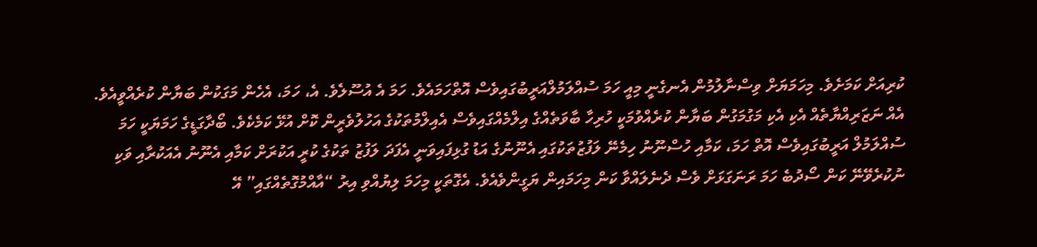ކުރިއަށް ކަމަށެވެ. މިހަމަޔަށް ވިސްނާލުމުން އެނގެނީ މިއީ ހަމަ ސުއްލަމުލްއަރީބުގައިވެސް އޮތްހަމައެވެ. ހަމަ އެ އުސޫލެވެ. އެ، ހަމަ، އެހެން މަގަކުން ބަޔާން ކުރެއްވީއެވެ. އެއް ނަޒަރިއްޔާތެއް އެކި އެކި މަގުމަގުން ބަޔާން ކުރެއްވުމަކީ ހުރިހާ ބާވަތެއްގެ އިލްމެއްގައިވެސް އެއިލްމުތަކުގެ އަހުލުވެރީން ކޮށް އުޅޭ ކަމެކެވެ. ބޯދާގަޑީގެ ހަމަޔަކީ ހަމަ ސުއްލަމުލް އަރީބުގައިވެސް އޮތް ހަމަ، ކަމާއި ހުސްނޫނު ހިމެނޭ ލަފުޒުތަކުގައި އެނޫނުގެ އަޑު ގުޅިފައިވަނީ އެފަދަ ލަފުޒު ތަކުގެ ކުރީ އަކުރަށް ކަމާއި އެނޫނު އެއަކުރާއި ވަކި ނުކުރެވޭނޭ ކަން ސޯދުބެ ހަމަ ރަނަގަޅަށް ވެސް ދެނެލައްވާ ކަން މިހަމައިން ޔަގީންވެއެވެ. އެގޮތަކީ މިހަމަ ލިޔުއްވި އިރު “އާއްމުގޮތެއްގައި” އޭ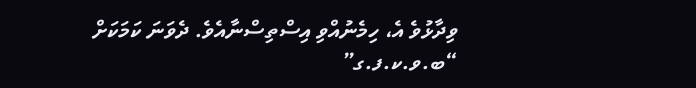ވިދާޅުވެ އެ، ހިމެނުއްވި އިސްތިސްނާއެވެ. ދެވަނަ ކަމަކަށް “ބ.ވ.ކ.ފ.ގ”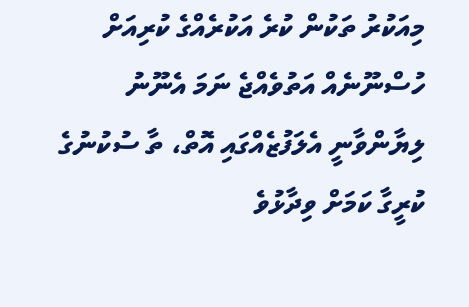މިއަކުރު ތަކުން ކުރެ އަކުރެއްގެ ކުރިއަށް ހުސްނޫނެއް އަތުވެއްޖެ ނަމަ އެނޫނު ލިޔާންވާނީ އެލަފުޒެއްގައި އޮތް، ތާ ސުކުނުގެ ކުރީގާ ކަމަށް ވިދާޅުވެ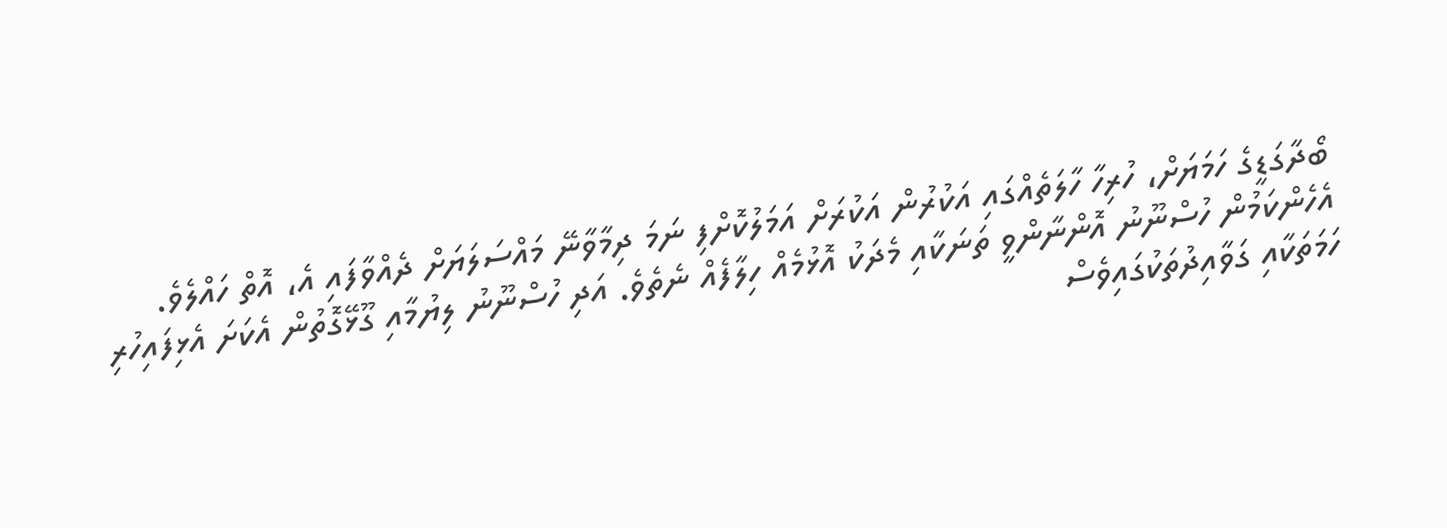ބޯދާގަޑީގެ ހަމަޔަށް، ހުރިހާ ހާލަތެއްގައި އަކުރުން އަކުރަށް އަމަލުކޮށްފި ނަމަ ދިމާވާނޭ މައްސަލަޔަށް ދެއްވާފައި އެ، އޮތް ހައްލެވެ.
އެހެންކަމުން ހުސްނޫނު އޮންނާންވީ ތަނަކާއި މެދަކު އޮޅުމެއް ހިލާފެއް ނެތެވެ. އަދި ހުސްނޫނު ލިޔުމާއި ގޫޅޭގޮތުން އެކަށަ އެޅިފައިހުރި ހަމަތަކާއި ގަވާއިދުތަކުގައިވެސް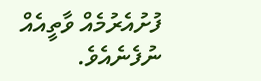ފުށުއެރުމެއް ވާތީއެއް ނުފެނެއެވެ.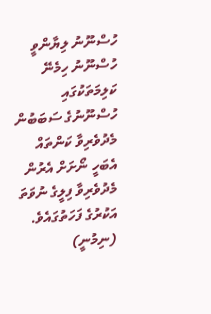ހުސްނޫނު ލިޔާންވީ ހުސްނޫނު ހިމެނޭ ކަލިމަތަކުގައި ހުސްނޫނުގެ ސަބަބުން މެދުވެރިވާ ކަންތައް އެބަހީ ނޯށަށް އެރުން މެދުވެރިވާ ފިލީގެ ނުވަތަ އަކުރުގެ ފަހަތުގައެވެ. (ނިމުނީ)